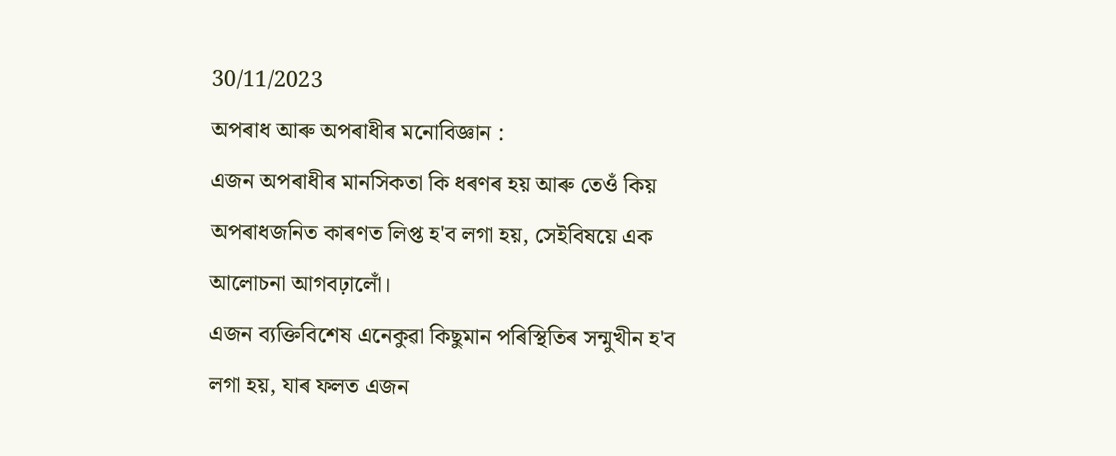30/11/2023
অপৰাধ আৰু অপৰাধীৰ মনোবিজ্ঞান :
এজন অপৰাধীৰ মানসিকতা কি ধৰণৰ হয় আৰু তেওঁ কিয় অপৰাধজনিত কাৰণত লিপ্ত হ'ব লগা হয়, সেইবিষয়ে এক আলোচনা আগবঢ়ালোঁ।
এজন ব্যক্তিবিশেষ এনেকুৱা কিছুমান পৰিস্থিতিৰ সন্মুখীন হ'ব লগা হয়, যাৰ ফলত এজন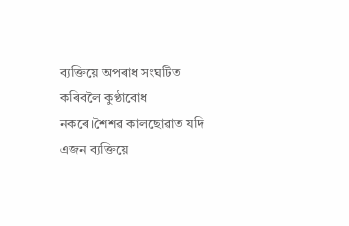ব্যক্তিয়ে অপৰাধ সংঘটিত কৰিবলৈ কুণ্ঠাবোধ নকৰে।শৈশৱ কালছোৱাত যদি এজন ব্যক্তিয়ে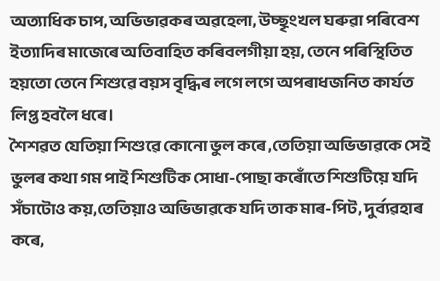অত্যাধিক চাপ, অভিভাৱকৰ অৱহেলা, উচ্ছৃংখল ঘৰুৱা পৰিবেশ ইত্যাদিৰ মাজেৰে অতিবাহিত কৰিবলগীয়া হয়, তেনে পৰিস্থিতিত হয়তো তেনে শিশুৱে বয়স বৃদ্ধিৰ লগে লগে অপৰাধজনিত কাৰ্যত লিপ্ত হবলৈ ধৰে।
শৈশৱত যেতিয়া শিশুৱে কোনো ভুল কৰে ,তেতিয়া অভিভাৱকে সেই ভুলৰ কথা গম পাই শিশুটিক সোধা-পোছা কৰোঁতে শিশুটিয়ে যদি সঁচাটোও কয়,তেতিয়াও অভিভাৱকে যদি তাক মাৰ-পিট, দুৰ্ব্যৱহাৰ কৰে,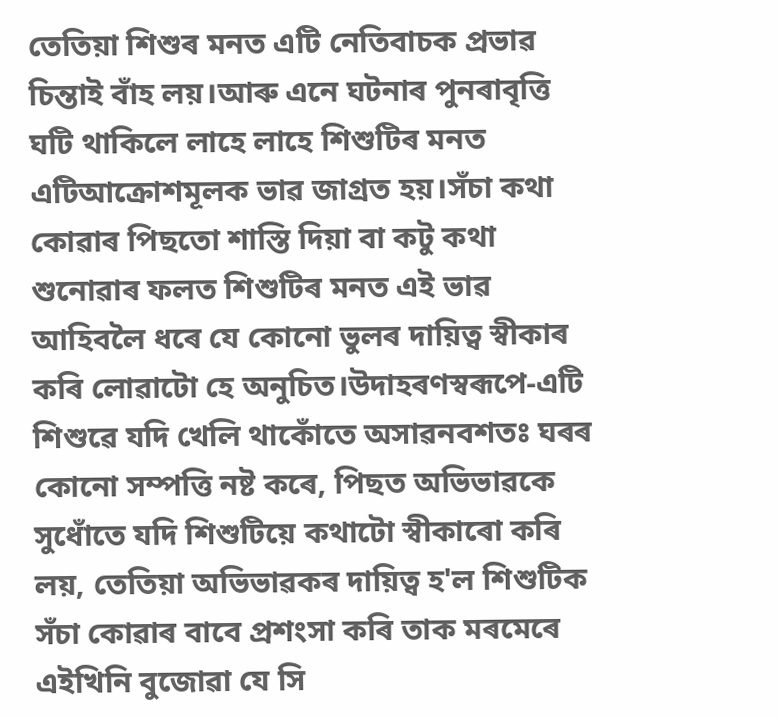তেতিয়া শিশুৰ মনত এটি নেতিবাচক প্ৰভাৱ চিন্তাই বাঁহ লয়।আৰু এনে ঘটনাৰ পুনৰাবৃত্তি ঘটি থাকিলে লাহে লাহে শিশুটিৰ মনত এটিআক্ৰোশমূলক ভাৱ জাগ্ৰত হয়।সঁচা কথা কোৱাৰ পিছতো শাস্তি দিয়া বা কটু কথা শুনোৱাৰ ফলত শিশুটিৰ মনত এই ভাৱ আহিবলৈ ধৰে যে কোনো ভুলৰ দায়িত্ব স্বীকাৰ কৰি লোৱাটো হে অনুচিত।উদাহৰণস্বৰূপে-এটি শিশুৱে যদি খেলি থাকোঁতে অসাৱনবশতঃ ঘৰৰ কোনো সম্পত্তি নষ্ট কৰে, পিছত অভিভাৱকে সুধোঁতে যদি শিশুটিয়ে কথাটো স্বীকাৰো কৰি লয়, তেতিয়া অভিভাৱকৰ দায়িত্ব হ'ল শিশুটিক সঁচা কোৱাৰ বাবে প্ৰশংসা কৰি তাক মৰমেৰে এইখিনি বুজোৱা যে সি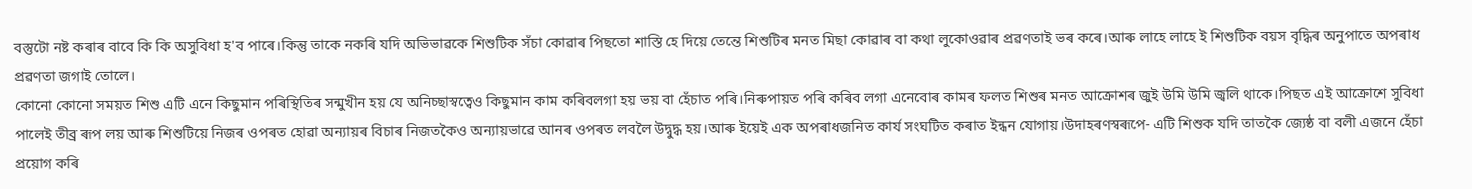বস্তুটো নষ্ট কৰাৰ বাবে কি কি অসুবিধা হ'ব পাৰে।কিন্তু তাকে নকৰি যদি অভিভাৱকে শিশুটিক সঁচা কোৱাৰ পিছতো শাস্তি হে দিয়ে তেন্তে শিশুটিৰ মনত মিছা কোৱাৰ বা কথা লুকোওৱাৰ প্ৰৱণতাই ভৰ কৰে।আৰু লাহে লাহে ই শিশুটিক বয়স বৃদ্ধিৰ অনুপাতে অপৰাধ প্ৰৱণতা জগাই তোলে।
কোনো কোনো সময়ত শিশু এটি এনে কিছুমান পৰিস্থিতিৰ সন্মুখীন হয় যে অনিচ্ছাস্বত্বেও কিছুমান কাম কৰিবলগা হয় ভয় বা হেঁচাত পৰি।নিৰুপায়ত পৰি কৰিব লগা এনেবোৰ কামৰ ফলত শিশুৰ মনত আক্ৰোশৰ জুই উমি উমি জ্বলি থাকে।পিছত এই আক্ৰোশে সুবিধা পালেই তীব্ৰ ৰূপ লয় আৰু শিশুটিয়ে নিজৰ ওপৰত হোৱা অন্যায়ৰ বিচাৰ নিজতকৈও অন্যায়ভাৱে আনৰ ওপৰত লবলৈ উদ্বুদ্ধ হয়।আৰু ইয়েই এক অপৰাধজনিত কাৰ্য সংঘটিত কৰাত ইন্ধন যোগায়।উদাহৰণস্বৰূপে- এটি শিশুক যদি তাতকৈ জ্যেষ্ঠ বা বলী এজনে হেঁচা প্ৰয়োগ কৰি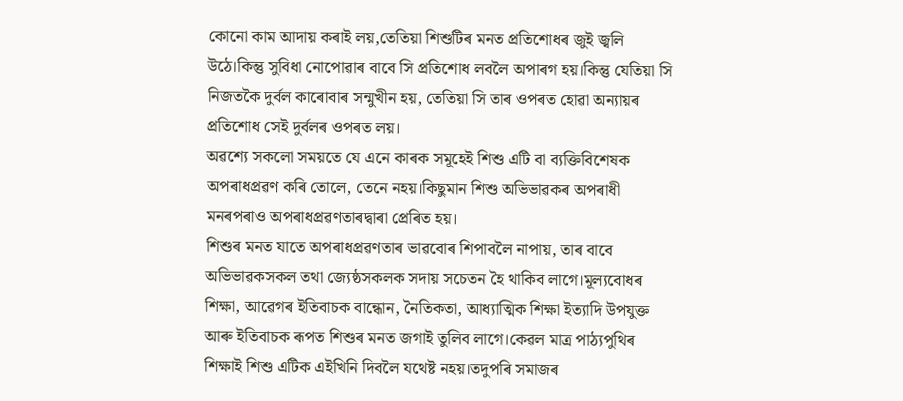কোনো কাম আদায় কৰাই লয়,তেতিয়া শিশুটিৰ মনত প্ৰতিশোধৰ জুই জ্বলি উঠে।কিন্তু সুবিধা নোপোৱাৰ বাবে সি প্ৰতিশোধ লবলৈ অপাৰগ হয়।কিন্তু যেতিয়া সি নিজতকৈ দুৰ্বল কাৰোবাৰ সন্মুখীন হয়, তেতিয়া সি তাৰ ওপৰত হোৱা অন্যায়ৰ প্ৰতিশোধ সেই দুৰ্বলৰ ওপৰত লয়।
অৱশ্যে সকলো সময়তে যে এনে কাৰক সমূহেই শিশু এটি বা ব্যক্তিবিশেষক অপৰাধপ্ৰৱণ কৰি তোলে, তেনে নহয়।কিছুমান শিশু অভিভাৱকৰ অপৰাধী মনৰপৰাও অপৰাধপ্ৰৱণতাৰদ্বাৰা প্ৰেৰিত হয়।
শিশুৰ মনত যাতে অপৰাধপ্ৰৱণতাৰ ভাৱবোৰ শিপাবলৈ নাপায়, তাৰ বাবে অভিভাৱকসকল তথা জ্যেষ্ঠসকলক সদায় সচেতন হৈ থাকিব লাগে।মূল্যবোধৰ শিক্ষা, আৱেগৰ ইতিবাচক বান্ধোন, নৈতিকতা, আধ্যাত্মিক শিক্ষা ইত্যাদি উপযুক্ত আৰু ইতিবাচক ৰূপত শিশুৰ মনত জগাই তুলিব লাগে।কেৱল মাত্ৰ পাঠ্যপুথিৰ শিক্ষাই শিশু এটিক এইখিনি দিবলৈ যথেষ্ট নহয়।তদুপৰি সমাজৰ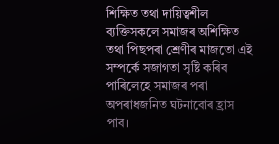শিক্ষিত তথা দায়িত্বশীল ব্যক্তিসকলে সমাজৰ অশিক্ষিত তথা পিছপৰা শ্ৰেণীৰ মাজতো এই সম্পৰ্কে সজাগতা সৃষ্টি কৰিব পাৰিলেহে সমাজৰ পৰা অপৰাধজনিত ঘটনাবোৰ হ্ৰাস পাব।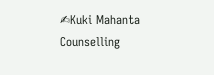✍Kuki Mahanta
Counselling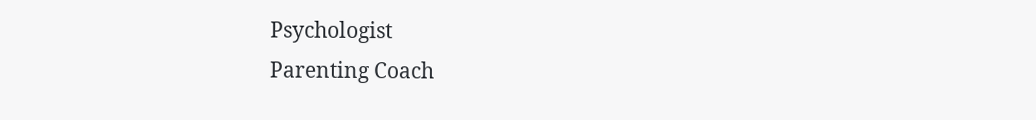Psychologist
Parenting Coach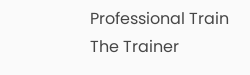Professional Train The Trainer